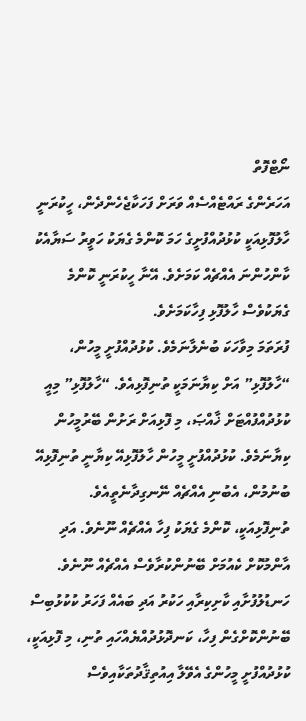ނޯޓްފޮތް
އަހަރެންގެ ރައްޓެއްސެއް ވަރަށް ފަހަކާޖެހެންދެން، ހީކުރަނީ ހާލުފޮޅިއަކީ ކުޅުދުއްފުށީގެ ހަމަ ކޮންމެ ގެޔަކު ހަވީރު ސަޔާއެކު ކާންހުންނަ އެއްޗެއް ކަމަށެވެ. އޭނާ ހީކުރަނީ ކޮންމެ ގެޔަކުވެސް ހާލުފޮޅި ފިހާކަމަށެވެ.
ފުރަތަމަ މިވާހަކަ ބުނެލާނަމެވެ. ކުޅުދުއްފުށީ މީހުން، “ހާލުފޮޅި” އަށް ކިޔާނަމަކީ ތުނިފޮޅިއެވެ. “ހާލުފޮޅި” މިއީ ކުޅުދުއްފުއްޓަށް ޚާއްޞަ، މި ފޮޅިއަށް ރަށުން ބޭރުމީހުން ކިޔާނަމެވެ. ކުޅުދުއްފުށީ މީހުން ހާލުފޮޅިއޭ ކިޔާނީ ތުނިފޮޅިއޭ ބުނުމުން، އެބުނި އެއްޗެއް ނޭނގިދާނެތީއެވެ.
ތުނިފޮޅިއަކީ، ކޮންމެ ގެޔަކު ފިހާ އެއްޗެއް ނޫނެވެ. އަދި އާންމުކޮށް ކެއުމަށް ބޭނުންކުރާވެސް އެއްޗެއް ނޫނެވެ. ހަނޑުލުފުށާއި ކާށިކިރާއި ހަކުރު އަދި ބައެއް ފަހަރު ކުކުޅުބިސް ބޭނުންކޮށްގެން ފިހާ، ކަނދޮޅުދުއްޔެއްހައި ތުނި، މި ފޮޅިއަކީ، ކުޅުދުއްފުށީ މީހުންގެ އެވޭލާ އިއުތިޤާދުތަކާއިވެސް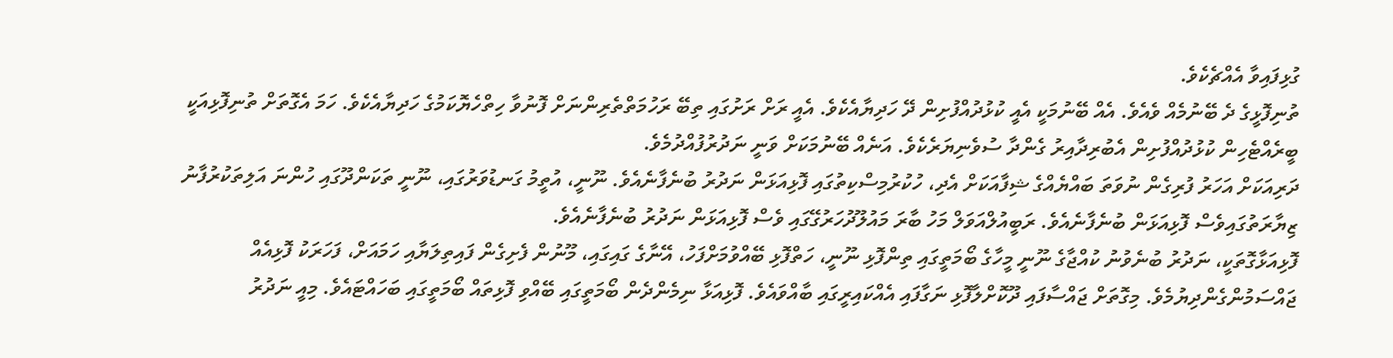ގުޅިފައިވާ އެއްޗެކެވެ.
ތުނިފޮޅީގެ ދެ ބޭނުމެއް ވެއެވެ. އެއް ބޭނުމަކީ އެއީ ކުޅުދުއްފުށިން ދޭ ހަދިޔާއެކެވެ. އެއީ ރަށް ރަށުގައި ތިބޭ ރަހުމަތްތެރިންނަށް ފޮނުވާ ހިތްހެޔޮކަމުގެ ހަދިޔާއެކެވެ. ހަމަ އެގޮތަށް ތުނިފޮޅިއަކީ ބީރެއްޓެހިން ކުޅުދުއްފުށިން އެބުރިދާއިރު ގެންދާ ސުވެނިޔަރެކެވެ. އަނެއް ބޭނުމަކަށް ވަނީ ނަދުރުފުއްދުމެވެ.
ދަރިއަކަށް އަހަރު ފުރިގެން ނުވަތަ ބައްޔެއްގެ ޝިފާއަކަށް އެދި، ހުކުރުމިސްކިތުގައި ފޮޅިއަޅަން ނަދުރު ބުނެފާނެއެވެ. ނޫނީ، އުތީމު ގަނޑުވަރުގައި، ނޫނީ ތަކަންދޫގައި ހުންނަ އަލިތަކުރުފާނު ޒިޔާރަތުގައިވެސް ފޮޅިއަޅަން ބުނެފާނެއެވެ. ރަބީއުލްއަވަލް މަހު ބާރަ މައުލޫދުހަރުގޭގައި ވެސް ފޮޅިއަޅަން ނަދުރު ބުނެފާނެއެވެ.
ފޮޅިއަޅާގޮތަކީ، ނަދުރު ބުނެވުނު ކުއްޖާގެ ނޫނީ މީހާގެ ބޯމަތީގައި ތިންފޮޅި ނޫނީ، ހަތްފޮޅި ބޭއްވުމަށްފަހު، އޭނާގެ ގައިގައި، މޫނުން ފެށިގެން ފައިތިލަޔާއި ހަމައަށް، ފަހަރަކު ފޮޅިއެއް ޖައްސަމުންގެންދިޔުމެވެ. މިގޮތަށް ޖައްސާފައި ދޫކޮށްލާފޮޅި ނަގާފައި އެއްކައިރީގައި ބާއްވައެވެ. ފޮޅިއަޅާ ނިމެންދެން ބޯމަތީގައި ބޭއްވި ފޮޅިތައް ބޯމަތީގައި ބަހައްޓައެވެ. މިއީ ނަދުރު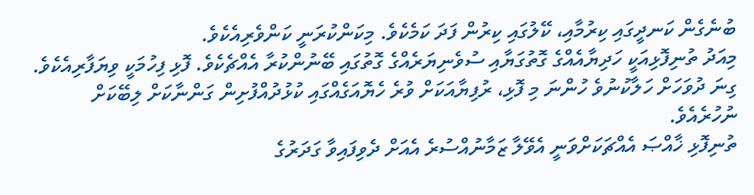ބުނެގެން ކަނދީގައި ކިރުމާއި، ކޭލުގައި ކިރުން ފަދަ ކަމެކެވެ. މިކަންކުރަނީ ކަންވެރިއެކެވެ.
މިއަދު ތުނިފޮޅިއަކީ ހަދިޔާއެއްގެ ގޮތުގަޔާއި ސުވެނިޔަރެއްގެ ގޮތުގައި ބޭނުންކުރާ އެއްޗެކެވެ. ފޮޅި ފިހުމަކީ ވިޔަފާރިއެކެވެ. ގިނަ ދުވަހަށް ހަލާކުނުވެ ހުންނަ މި ފޮޅި، ރުފިޔާއަކަށް ވުރެ ހެޔޮއަގެއްގައި ކުޅުދުއްފުށިން ގަންނާކަށް ލިބޭކަށް ނުހުރެއެވެ.
ތުނިފޮޅި ޚާއްޞަ އެއްޗަކަށްވަނީ އެވޭލާ ޒަމާނުއްސުރެ އެއަށް ދެވިފައިވާ ގަދަރުގެ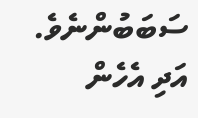ސަބަބުންނެވެ. އަދި އެހެން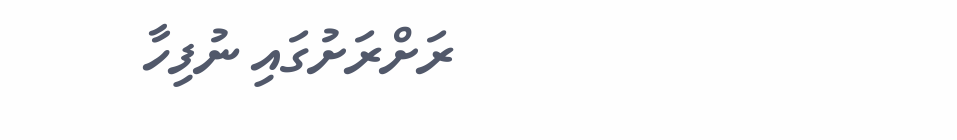ރަށްރަށުގައި ނުފިހާ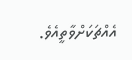އެއްޗަކަށްވާތީއެވެ.